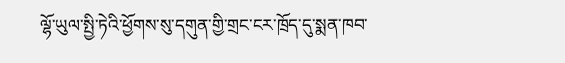ལྷོ་ཡུལ་སྤྱི་ཏེའི་ཕྱོགས་སུ་དགུན་གྱི་གྲང་ངར་ཁྲོད་དུ་སྨན་ཁབ་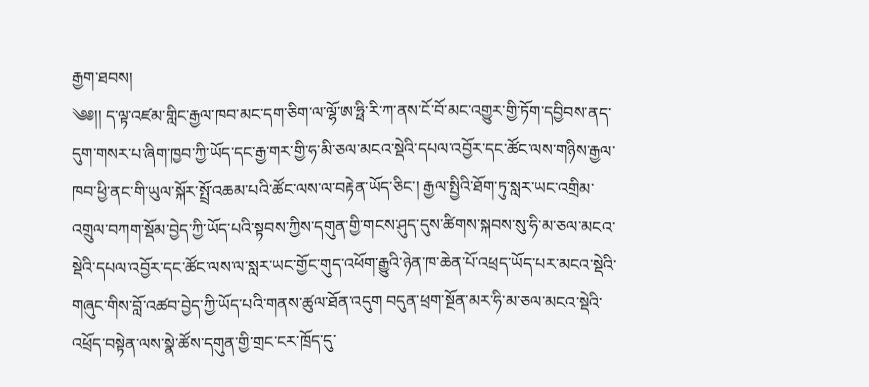རྒྱག་ཐབས།
༄༅།། ད་ལྟ་འཛམ་གླིང་རྒྱལ་ཁབ་མང་དག་ཅིག་ལ་ལྷོ་ཨ་ཧྥི་རི་ཀ་ནས་ངོ་བོ་མང་འགྱུར་གྱི་ཏོག་དབྱིབས་ནད་དུག་གསར་པ་ཞིག་ཁྱབ་ཀྱི་ཡོད་དང་རྒྱ་གར་གྱི་ཧ་མི་ཅལ་མངའ་སྡེའི་དཔལ་འབྱོར་དང་ཚོང་ལས་གཉིས་རྒྱལ་ཁབ་ཕྱི་ནང་གི་ཡུལ་སྐོར་སྤྲོ་འཆམ་པའི་ཚོང་ལས་ལ་བརྟེན་ཡོད་ཅིང་། རྒྱལ་སྤྱིའི་ཐོག་ཏུ་སླར་ཡང་འགྲིམ་འགྲུལ་བཀག་སྡོམ་བྱེད་ཀྱི་ཡོད་པའི་སྟབས་ཀྱིས་དགུན་གྱི་གངས་ཤུད་དུས་ཚིགས་སྐབས་སུ་ཧི་མ་ཅལ་མངའ་སྡེའི་དཔལ་འབྱོར་དང་ཚོང་ལས་ལ་སླར་ཡང་གྱོང་གུད་འཕོག་རྒྱུའི་ཉེན་ཁ་ཆེན་པོ་འཕྲད་ཡོད་པར་མངའ་སྡེའི་གཞུང་གིས་བློ་འཚབ་བྱེད་ཀྱི་ཡོད་པའི་གནས་ཚུལ་ཐོན་འདུག བདུན་ཕྲག་སྔོན་མར་ཧི་མ་ཅལ་མངའ་སྡེའི་འཕྲོད་བསྟེན་ལས་སྣེ་ཚོས་དགུན་གྱི་གྲང་ངར་ཁྲོད་དུ་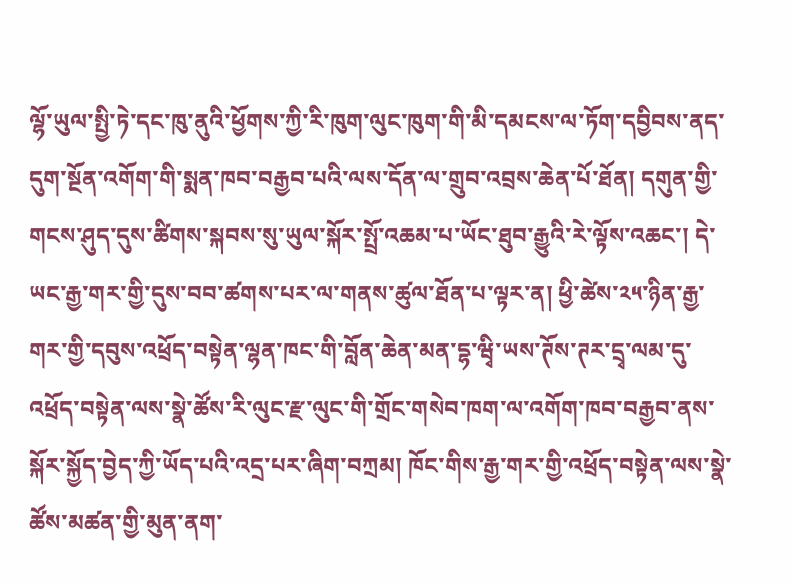ལྷོ་ཡུལ་སྤྱི་ཏེ་དང་ཁུ་ནུའི་ཕྱོགས་ཀྱི་རི་ཁུག་ལུང་ཁུག་གི་མི་དམངས་ལ་ཏོག་དབྱིབས་ནད་དུག་སྔོན་འགོག་གི་སྨན་ཁབ་བརྒྱབ་པའི་ལས་དོན་ལ་གྲུབ་འབྲས་ཆེན་པོ་ཐོན། དགུན་གྱི་གངས་ཤུད་དུས་ཚིགས་སྐབས་སུ་ཡུལ་སྐོར་སྤྲོ་འཆམ་པ་ཡོང་ཐུབ་རྒྱུའི་རེ་ལྟོས་འཆང་། དེ་ཡང་རྒྱ་གར་གྱི་དུས་བབ་ཚགས་པར་ལ་གནས་ཚུལ་ཐོན་པ་ལྟར་ན། ཕྱི་ཚེས་༢༥་ཉིན་རྒྱ་གར་གྱི་དབུས་འཕྲོད་བསྟེན་ལྷན་ཁང་གི་བློན་ཆེན་མན་དྷ་ཝྭི་ཡས་ཊོས་ཊར་དྲྭ་ལམ་དུ་འཕྲོད་བསྟེན་ལས་སྣེ་ཚོས་རི་ལུང་རྫ་ལུང་གི་གྲོང་གསེབ་ཁག་ལ་འགོག་ཁབ་བརྒྱབ་ནས་སྐོར་སྐྱོད་བྱེད་ཀྱི་ཡོད་པའི་འདྲ་པར་ཞིག་བཀྲམ། ཁོང་གིས་རྒྱ་གར་གྱི་འཕྲོད་བསྟེན་ལས་སྣེ་ཚོས་མཚན་གྱི་མུན་ནག་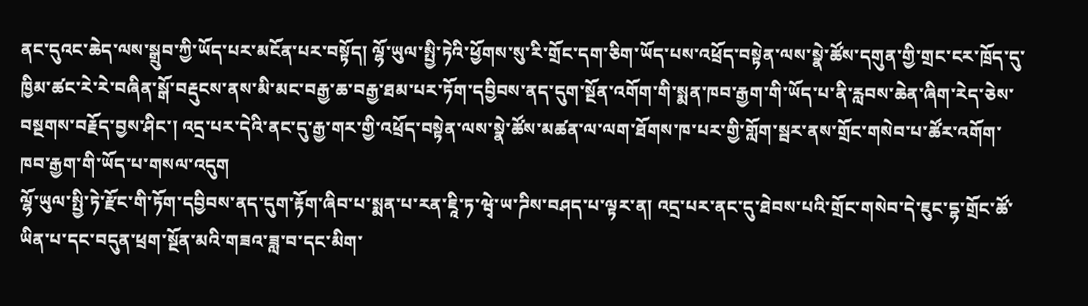ནང་དུའང་ཆེད་ལས་སྒྲུབ་ཀྱི་ཡོད་པར་མངོན་པར་བསྟོད། ལྷོ་ཡུལ་སྤྱི་ཏེའི་ཕྱོགས་སུ་རི་གྲོང་དག་ཅིག་ཡོད་པས་འཕྲོད་བསྟེན་ལས་སྣེ་ཚོས་དགུན་གྱི་གྲང་ངར་ཁྲོད་དུ་ཁྱིམ་ཚང་རེ་རེ་བཞིན་སྒོ་བརྡུངས་ནས་མི་མང་བརྒྱ་ཆ་བརྒྱ་ཐམ་པར་ཏོག་དབྱིབས་ནད་དུག་སྔོན་འགོག་གི་སྨན་ཁབ་རྒྱག་གི་ཡོད་པ་ནི་རླབས་ཆེན་ཞིག་རེད་ཅེས་བསྔགས་བརྗོད་བྱས་ཤིང་། འདྲ་པར་དེའི་ནང་དུ་རྒྱ་གར་གྱི་འཕྲོད་བསྟེན་ལས་སྣེ་ཚོས་མཚན་ལ་ལག་ཐོགས་ཁ་པར་གྱི་གློག་སྦར་ནས་གྲོང་གསེབ་པ་ཚོར་འགོག་ཁབ་རྒྱག་གི་ཡོད་པ་གསལ་འདུག
ལྷོ་ཡུལ་སྤྱི་ཏེ་རྫོང་གི་ཏོག་དབྱིབས་ནད་དུག་རྟོག་ཞིབ་པ་སྨན་པ་རན་ཇཱི་ཏ་ཝྭེ་ཡ་ཌིས་བཤད་པ་ལྟར་ན། འདྲ་པར་ནང་དུ་ཐེབས་པའི་གྲོང་གསེབ་དེ་ཇུང་དྷ་གྲོང་ཚོ་ཡིན་པ་དང་བདུན་ཕྲག་སྔོན་མའི་གཟའ་ཟླ་བ་དང་མིག་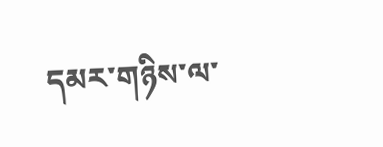དམར་གཉིས་ལ་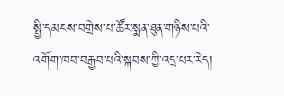སྤྱི་དམངས་བགྲེས་པ་ཚོར་སྨན་ཐུན་གཉིས་པའི་འགོག་ཁབ་བརྒྱབ་པའི་སྐབས་ཀྱི་འདྲ་པར་རེད།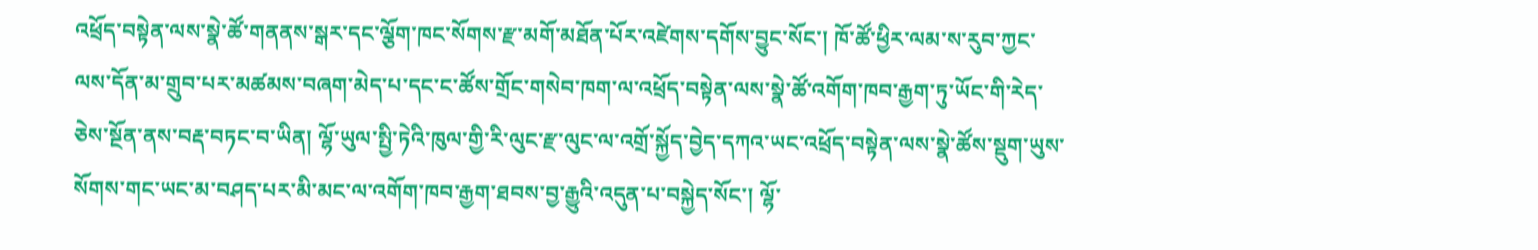འཕྲོད་བསྟེན་ལས་སྣེ་ཚོ་གནནས་སྒར་དང་ལྕོག་ཁང་སོགས་རྫ་མགོ་མཐོན་པོར་འཛེགས་དགོས་བྱུང་སོང་། ཁོ་ཚོ་ཕྱིར་ལམ་ས་རུབ་ཀྱང་ལས་དོན་མ་གྲུབ་པར་མཚམས་བཞག་མེད་པ་དང་ང་ཚོས་གྲོང་གསེབ་ཁག་ལ་འཕྲོད་བསྟེན་ལས་སྣེ་ཚོ་འགོག་ཁབ་རྒྱག་ཏུ་ཡོང་གི་རེད་ཅེས་སྔོན་ནས་བརྡ་བཏང་བ་ཡིན། ལྷོ་ཡུལ་སྤྱི་ཏེའི་ཁུལ་གྱི་རི་ལུང་རྫ་ལུང་ལ་འགྲོ་སྐྱོད་བྱེད་དཀའ་ཡང་འཕྲོད་བསྟེན་ལས་སྣེ་ཚོས་སྡུག་ཡུས་སོགས་གང་ཡང་མ་བཤད་པར་མི་མང་ལ་འགོག་ཁབ་རྒྱག་ཐབས་བྱ་རྒྱུའི་འདུན་པ་བསྐྱེད་སོང་། ལྷོ་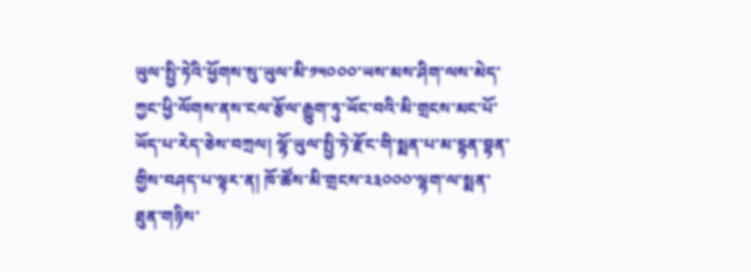ཡུལ་སྤྱི་ཏེའི་ཕྱོགས་སུ་ཡུལ་མི་༡༥༠༠༠་ཡས་མས་ཤིག་ལས་མེད་ཀྱང་ཕྱི་ལོགས་ནས་ངལ་རྩོལ་རྒྱུག་ཏུ་ཡོང་བའི་མི་གྲངས་མང་པོ་ཡོད་པ་རེད་ཅེས་བཀྲལ། ལྷོ་ཡུལ་སྤྱི་ཏེ་རྫོང་གི་སྨན་པ་མ་དྷན་བྷན་གྱིས་བཤད་པ་ལྟར་ན། ཁོ་ཚོས་མི་གྲངས་༢༣༠༠༠་ལྷག་ལ་སྨན་ཐུན་གཉིས་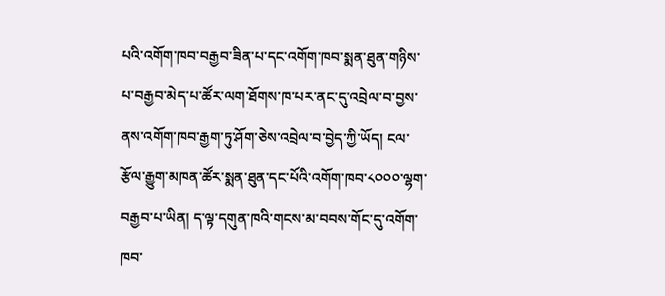པའི་འགོག་ཁབ་བརྒྱབ་ཟིན་པ་དང་འགོག་ཁབ་སྨན་ཐུན་གཉིས་པ་བརྒྱབ་མེད་པ་ཚོར་ལག་ཐོགས་ཁ་པར་ནང་དུ་འབྲེལ་བ་བྱས་ནས་འགོག་ཁབ་རྒྱག་ཏུ་ཤོག་ཅེས་འབྲེལ་བ་བྱེད་ཀྱི་ཡོད། ངལ་རྩོལ་རྒྱུག་མཁན་ཚོར་སྨན་ཐུན་དང་པོའི་འགོག་ཁབ་༨༠༠༠་ལྷག་བརྒྱབ་པ་ཡིན། ད་ལྟ་དགུན་ཁའི་གངས་མ་བབས་གོང་དུ་འགོག་ཁབ་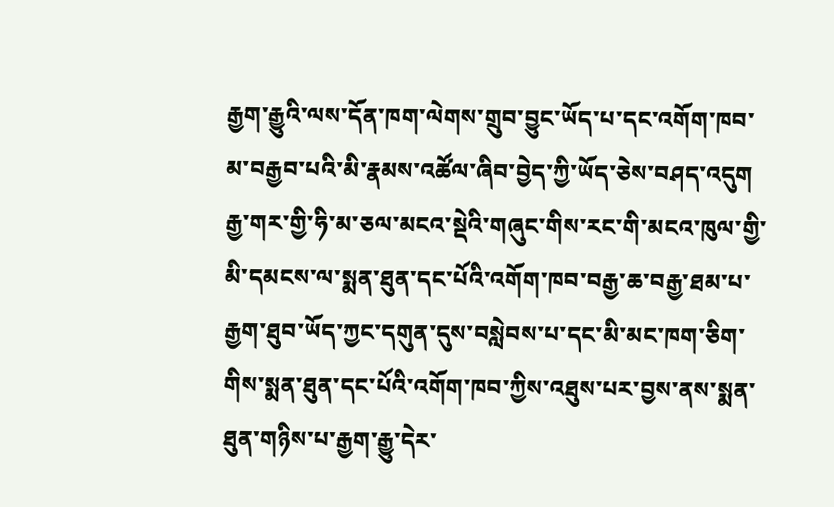རྒྱག་རྒྱུའི་ལས་དོན་ཁག་ལེགས་གྲུབ་བྱུང་ཡོད་པ་དང་འགོག་ཁབ་མ་བརྒྱབ་པའི་མི་རྣམས་འཚོལ་ཞིབ་བྱེད་ཀྱི་ཡོད་ཅེས་བཤད་འདུག
རྒྱ་གར་གྱི་ཧི་མ་ཅལ་མངའ་སྡེའི་གཞུང་གིས་རང་གི་མངའ་ཁུལ་གྱི་མི་དམངས་ལ་སྨན་ཐུན་དང་པོའི་འགོག་ཁབ་བརྒྱ་ཆ་བརྒྱ་ཐམ་པ་རྒྱག་ཐུབ་ཡོད་ཀྱང་དགུན་དུས་བསླེབས་པ་དང་མི་མང་ཁག་ཅིག་གིས་སྨན་ཐུན་དང་པོའི་འགོག་ཁབ་ཀྱིས་འཐུས་པར་བྱས་ནས་སྨན་ཐུན་གཉིས་པ་རྒྱག་རྒྱུ་དེར་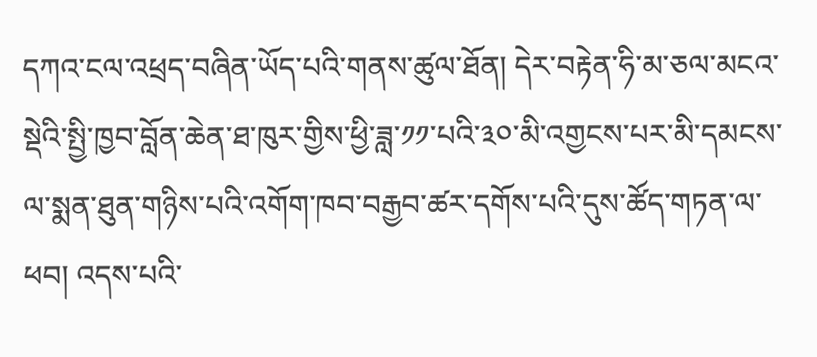དཀའ་ངལ་འཕྲད་བཞིན་ཡོད་པའི་གནས་ཚུལ་ཐོན། དེར་བརྟེན་ཧི་མ་ཅལ་མངའ་སྡེའི་སྤྱི་ཁྱབ་བློན་ཆེན་ཐ་ཁུར་གྱིས་ཕྱི་ཟླ་༡༡་པའི་༣༠་མི་འགྱངས་པར་མི་དམངས་ལ་སྨན་ཐུན་གཉིས་པའི་འགོག་ཁབ་བརྒྱབ་ཚར་དགོས་པའི་དུས་ཚོད་གཏན་ལ་ཕབ། འདས་པའི་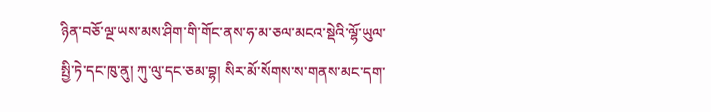ཉིན་བཅོ་ལྔ་ཡས་མས་ཤིག་གི་གོང་ནས་ཧ་མ་ཅལ་མངའ་སྡེའི་ལྷོ་ཡུལ་སྤྱི་ཏེ་དང་ཁུ་ནུ། ཀུ་ལུ་དང་ཅམ་བྷ། སིར་མོ་སོགས་ས་གནས་མང་དག་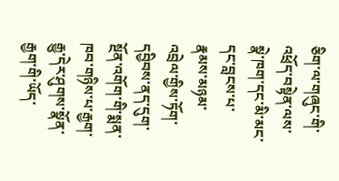ཅིག་ལ་གཞུང་གི་འཕྲོད་བསྟེན་ལས་སྣེ་ཁག་དང་མི་མང་དང་བླངས་པ་རྣམས་མཉམ་འབྲེལ་གྱིས་ཏོག་དབྱིབས་ནད་དུག་སྔོན་འགོག་གི་སྨན་ཁབ་གཉིས་པ་རྒྱག་རྒྱུ་དེར་ཤུགས་སྣོན་རྒྱག་གི་ཡོད་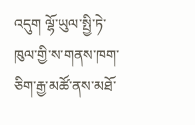འདུག ལྷོ་ཡུལ་སྤྱི་ཏེ་ཁུལ་གྱི་ས་གནས་ཁག་ཅིག་རྒྱ་མཚོ་ནས་མཐོ་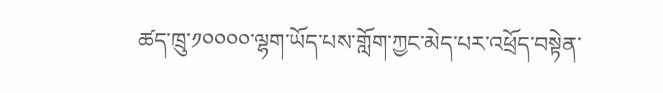ཚད་ཁྲུ་༡༠༠༠༠་ལྷག་ཡོད་པས་གློག་ཀྱང་མེད་པར་འཕྲོད་བསྟེན་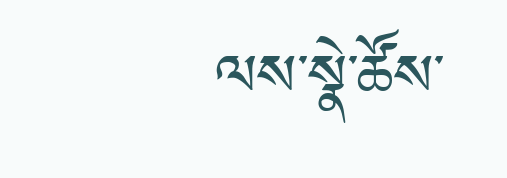ལས་སྣེ་ཚོས་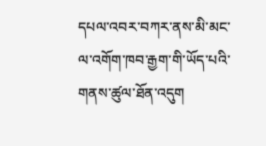དཔལ་འབར་བཀར་ནས་མི་མང་ལ་འགོག་ཁབ་རྒྱག་གི་ཡོད་པའི་གནས་ཚུལ་ཐོན་འདུག